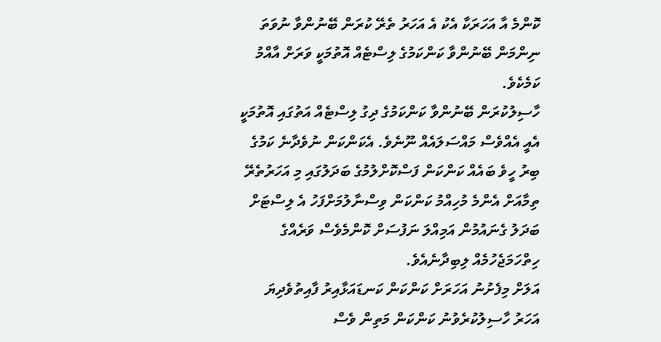ކޮންމެ އާ އަހަރަކާ އެކު އެ އަހަރު ތެރޭ ކުރަން ބޭނުންވާ ނުވަތަ ނިންމަން ބޭނުންވާ ކަންކަމުގެ ލިސްޓެއް އޮތުމަކީ ވަރަށް އާއްމު ކަމެކެވެ.
ހާސިލުކުރަން ބޭނުންވާ ކަންކަމުގެ ދިގު ލިސްޓެއް އަތުގައި އޮތުމަކީ އެއީ އެއްވެސް މައްސަލައެއް ނޫނެވެ. އެކަންކަން ނުވެދާނެ ކަމުގެ ބިރު ހީވެ ބައެއް ކަންކަން ފަސްކޮށްލުމުގެ ބަދަލުގައި މި އަހަރުތެރޭ ތިމާއަށް އެންމެ މުހިއްމު ކަންކަން ވިސްނާލުމަށްފަހު އެ ލިސްޓަށް ބަދަލު ގެނައުމުން އަމިއްލަ ނަފުސަށް ކޮންމެވެސް ވަރެއްގެ ހިތްހަމަޖެހުމެއް ލިބިދާނެއެވެ.
އަލަށް މިފެށުނު އަހަރަށް ކަންކަން ކަނޑައަޅާއިރު ފާއިތުވެދިޔަ އަހަރު ހާސިލުކުރެވުނު ކަންކަން މަތިން ވެސް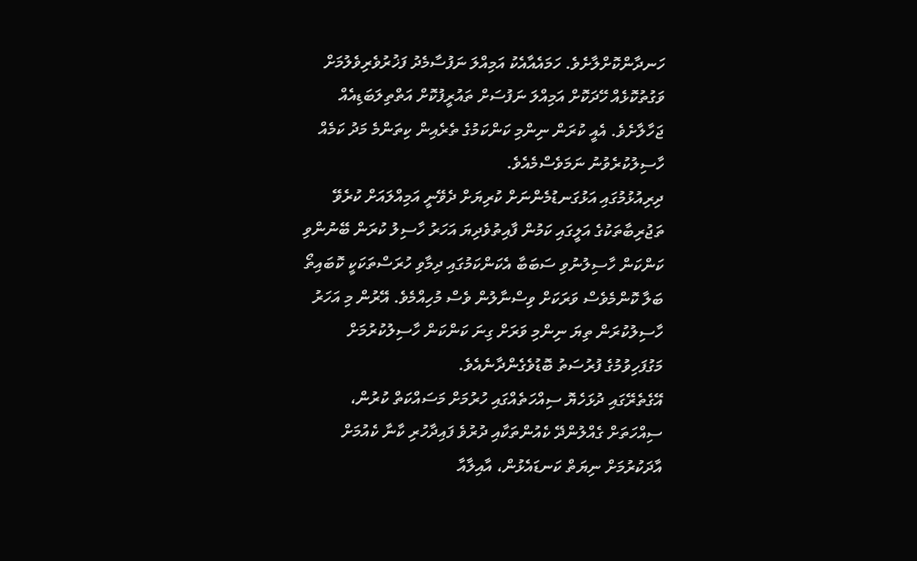ހަނދާންކޮށްލާށެވެ. ހަމައެއާއެކު އަމިއްލަ ނަފުސާމެދު ފަޚުރުވެރިވެލުމަށް ވަގުތުކޮޅެއް ހޭދަކޮށް އަމިއްލަ ނަފުސަށް ތައުރީފުކޮށް އަތްތިލަބަޑިއެއް ޖަހާލާށެވެ. އެއީ ކުރަން ނިންމި ކަންކަމުގެ ތެރެއިން ކިތަންމެ މަދު ކަމެއް ހާސިލުކުރެވުނު ނަމަވެސްމެއެވެ.
ދިރިއުޅުމުގައި އަޅުގަނޑުމެންނަށް ކުރިޔަށް ދެވޭނީ އަމިއްލައަށް ކުރެވޭ ތަޖުރިބާތަކުގެ އަލީގައި ކަމުން ފާއިތުވެދިޔަ އަހަރު ހާސިލު ކުރަން ބޭނުންވި ކަންކަން ހާސިލުނުވި ސަބަބާ އެކަންކަމުގައި ދިމާވި ހުރަސްތަކަކީ ކޮބައިތޯ ބަލާ ކޮންމެވެސް ވަރަކަށް ވިސްނާލުން ވެސް މުހިއްމެވެ. އޭރުން މި އަހަރު ހާސިލުކުރަން ތިޔަ ނިންމި ވަރަށް ގިނަ ކަންކަން ހާސިލުކުރުމަށް މަގުފަހިވުމުގެ ފުރުސަތު ބޮޑުވެގެންދާނެއެވެ.
އޭގެތެރޭގައި ދުޅަހެޔޮ ސިއްހަތެއްގައި ހުރުމަށް މަސައްކަތް ކުރުން، ސިއްހަތަށް ގެއްލުންދޭ ކެއުންތަކާއި ދުރުވެ ފައިދާހުރި ކާނާ ކެއުމަށް އާދަކުރުމަށް ނިޔަތް ކަނޑައެޅުން، އާއިލާއާ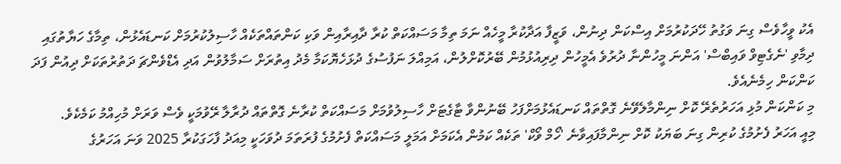އެކު ވީހާވެސް ގިނަ ވަގުތު ހޭދަކުރުމަށް އިސްކަން ދިނުން، ވަޒީފާ އަދާކުރާ މީހެއް ނަމަ ތިމާ މަސައްކަތް ކުރާ ދާއިރާއިން ވަކި ކަންތައްތަކެއް ހާސިލުކުރުމަށް ކަނޑައެޅުން، ތިމާގެ ހަޔާތުގައި ދިމާވި 'ނެގެޓިވް ވައިބްސް' އަންނަ މީހުންނާ ދުރުވެ އެމީހުން ދިރިއުޅުމުން ބޭރުކޮށްލުން، އަމިއްލަ ނަފުސުގެ ދުޅަހެޔޮކަމާ މެދު އިތުރަށް ސަމާލުވުން އަދި އެޑްވެންޗަ ދަތުރުތަކަށް ދިއުން ފަދަ ކަންކަން ހިމެނެއެވެ.
މި ކަންކަން މުޅި އަހަރުތެރޭ ކޮށް ނިންމާލެވޭނެ ގޮތްތައް ކަނޑައެޅުމަށްފަހު ބޭނުންވާ ޓާގެޓަށް ހާސިލުވުމަށް މަސައްކަތް ކުރާނެ ގޮތްތައް ދުރާލާ ރޭވުމަކީ ވެސް ވަރަށް މުހިއްމު ކަމެކެވެ.
މިއީ އަހަރު ފެށުމުގެ ކުރިން ގިނަ ބަޔަކު ކޮށް ނިންމާފައިވާނެ 'ހޯމް ވޯކް' ތަކެއް ކަމުން އެކަމަށް އަމަލީ މަސައްކަތް ފެށުމުގެ ފުރަތަމަ ދުވަހަކީ މިއަދު ފާހަގަކުރާ 2025 ވަނަ އަހަރުގެ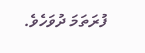ފުރަތަމަ ދުވަހެވެ.